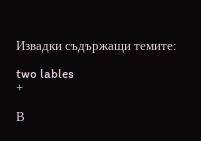Извадки съдържащи темите:

two lables
+

В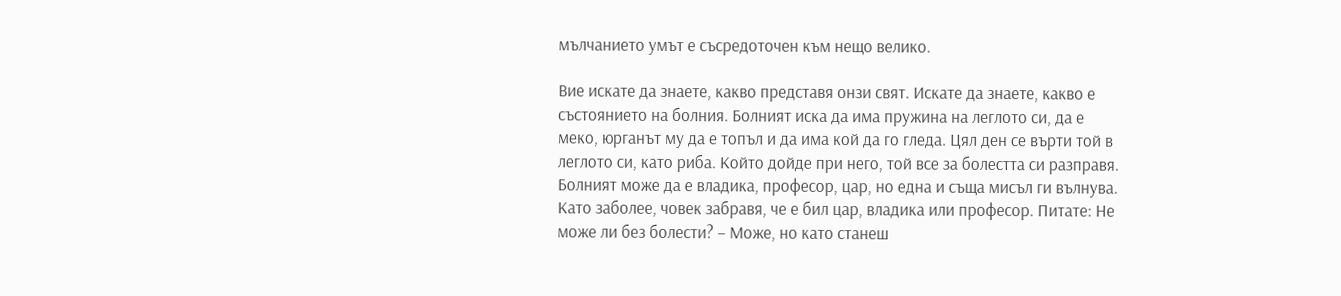мълчанието умът е съсредоточен към нещо велико.

Вие искате да знаете, какво представя онзи свят. Искате да знаете, какво е състоянието на болния. Болният иска да има пружина на леглото си, да е меко, юрганът му да е топъл и да има кой да го гледа. Цял ден се върти той в леглото си, като риба. Който дойде при него, той все за болестта си разправя. Болният може да е владика, професор, цар, но една и съща мисъл ги вълнува. Като заболее, човек забравя, че е бил цар, владика или професор. Питате: Не може ли без болести? – Може, но като станеш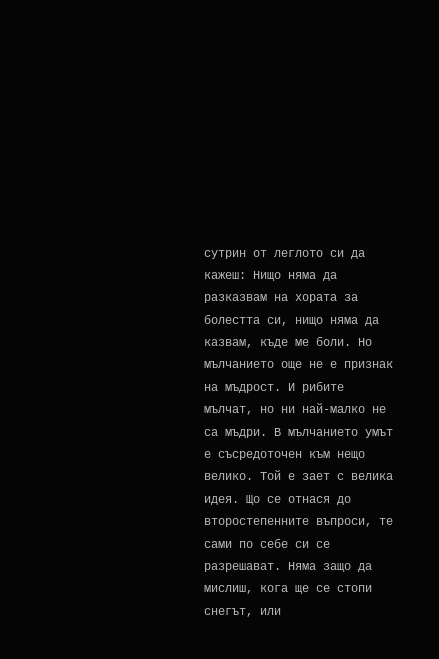сутрин от леглото си да кажеш: Нищо няма да разказвам на хората за болестта си, нищо няма да казвам, къде ме боли. Но мълчанието още не е признак на мъдрост. И рибите мълчат, но ни най-малко не са мъдри. В мълчанието умът е съсредоточен към нещо велико. Той е зает с велика идея. Що се отнася до второстепенните въпроси, те сами по себе си се разрешават. Няма защо да мислиш, кога ще се стопи снегът, или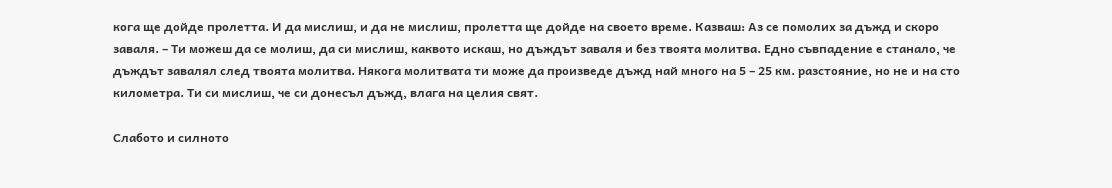кога ще дойде пролетта. И да мислиш, и да не мислиш, пролетта ще дойде на своето време. Казваш: Аз се помолих за дъжд и скоро заваля. – Ти можеш да се молиш, да си мислиш, каквото искаш, но дъждът заваля и без твоята молитва. Едно съвпадение е станало, че дъждът завалял след твоята молитва. Някога молитвата ти може да произведе дъжд най много на 5 – 25 км. разстояние, но не и на сто километра. Ти си мислиш, че си донесъл дъжд, влага на целия свят.

Слабото и силното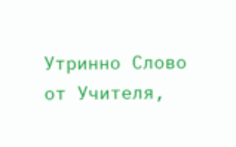Утринно Слово от Учителя,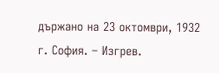държано на 23 октомври, 1932 г. София. – Изгрев.